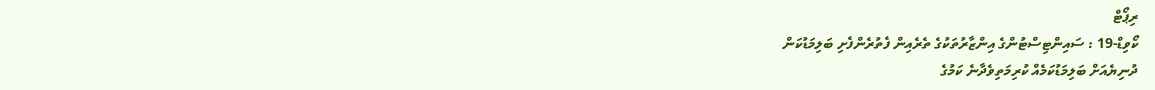ރިޕޯޓް
ކޯވިޑް-19 : ސައިންޓިސްޓުންގެ އިންޒާރުތަކުގެ ތެރެއިން ފެތުރެންފެށި ބަލިމަޑުކަން
ދުނިޔެއަށް ބަލިމަޑުކަމެއް ކުރިމަތިވެދާނެ ކަމުގެ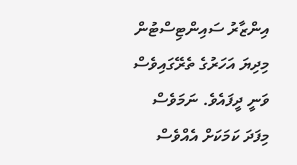އިންޒާރު ސައިންޓިސްޓުން މިދިޔަ އަހަރުގެ ތެރޭގައިވެސް ވަނީ ދީފައެވެ. ނަމަވެސް މިފަދަ ކަމަކަށް އެއްވެސް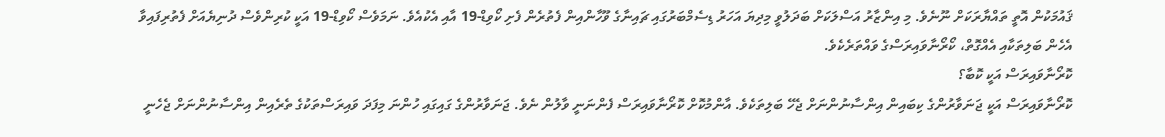ޤައުމަކުން އޮތީ ތައްޔާރަކަށް ނޫނެވެ. މި އިންޒާރު އަސްލަކަށް ބަދަލުވީ މިދިޔަ އަހަރު ޑިސެމްބަރުގައި ޗައިނާގެ ވޫހާންއިން ފެތުރެން ފެށި ކޯވިޑް-19 އާއި އެކުއެވެ. ނަމަވެސް ކޯވިޑް-19 އަކީ ކުރިންވެސް ދުނިޔެއަށް ފެތުރިފައިވާ އެހެން ބަލިތަކާއި އެއްގޮތް، ކޯރޯނާވައިރަސްގެ ވައްތަރެކެވެ.
ކޮރޯނާވައިރަސް އަކީ ކޮބާ؟
ކޮރޯނާވައިރަސް އަކީ ޖަނަވާރުންގެ ކިބައިން އިންސާނުންނަށް ޖެހޭ ބަލިތަކެވެ. އާންމުކޮށް ކޮރޯނާވައިރަސް ފެންނަނީ ވާލުން ނެވެ. ޖަނަވާރުންގެ ގައިގައި ހުންނަ މިފަދަ ވައިރަސްތަކުގެ ތެރެއިން އިންސާނުންނަށް ޖެހެނީ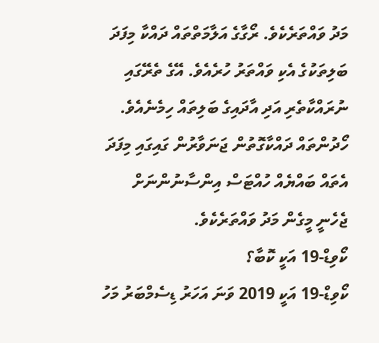މަދު ވައްތަރެކެވެ. ރޯގާގެ އަލާމަތްތައް ދައްކާ މިފަދަ ބަލިތަކުގެ އެކި ވައްތަރު ހުރެއެވެ. އޭގެ ތެރޭގައި ނުރައްކާތެރި އަދި އާދައިގެ ބަލިތައް ހިމެނެއެވެ. ހޯދުންތައް ދައްކާގޮތުން ޖަނަވާރުން ގައިގައި މިފަދަ އެތައް ބައްޔެއް ހުއްޓަސް އިންސާނުންނަށް ޖެހެނީ މީގެން މަދު ވައްތަރެކެވެ.
ކޯވިޑް-19 އަކީ ކޮބާ؟
ކޯވިޑް-19 އަކީ 2019 ވަނަ އަހަރު ޑިސެމްބަރު މަހު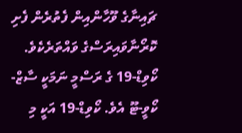ޗައިނާގެ ވޫހާންއިން ފެތުރެން ފެށި ކޮރޯނާވައިރަސްގެ ވައްތަރެކެވެ. ކޯވިޑް-19 ގެ ރަސްމީ ނަމަކީ ސާޒް-ކޯވީ-ޓޫ އެވެ. ކޯވިޑް-19 އަކީ މި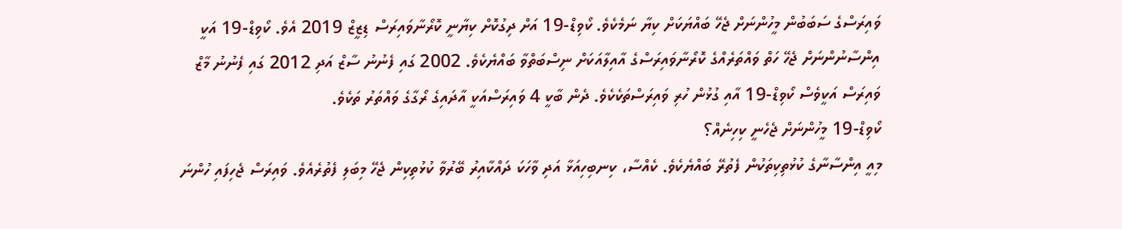ވައިރަސްގެ ސަބަބުން މީހުންނަށް ޖެހޭ ބައްޔަކަށް ކިޔާ ނަމެކެވެ. ކޯވިޑް-19 އަށް ދިގުކޮށް ކިޔާނީ ކޮރޯނާވައިރަސް ޑިޒީޒް 2019 އެވެ. ކޯވިޑް-19 އަކީ އިންސާނުންނަށް ޖެހޭ ހަތް ވައްތަރެއްގެ ކޮރޯނާވައިރަސްގެ އާއިލާއަކަށް ނިސްބަތްވާ ބައްޔެކެވެ. 2002 ގައި ފެނުނު ސާޒް އަދި 2012 ގައި ފެނުނު މާޒް ވައިރަސް އަކީވެސް ކޯވިޑް-19 އާއި ގުޅުން ހުރި ވައިރަސްތަކެކެވެ. ދެން ބާކީ 4 ވައިރަސްއަކީ އާދައިގެ ރޯގާގެ ވައްތަރު ތަކެވެ.
ކޯވިޑް-19 މީހުންނަށް ޖެހެނީ ކިހިނެއް؟
މިއީ އިންސާނާގެ ކުޅުތިކިތަކުން ފެތުރޭ ބައްޔެކެވެ. ކެއްސާ، ކިނބިހިއަޅާ އަދި ވާހަކަ ދައްކާއިރު ބޭރުވާ ކުޅުތިކިން ޖެހޭ މިބަލި ފެތުރެއެވެ. ވައިރަސް ޖެހިފައި ހުންނަ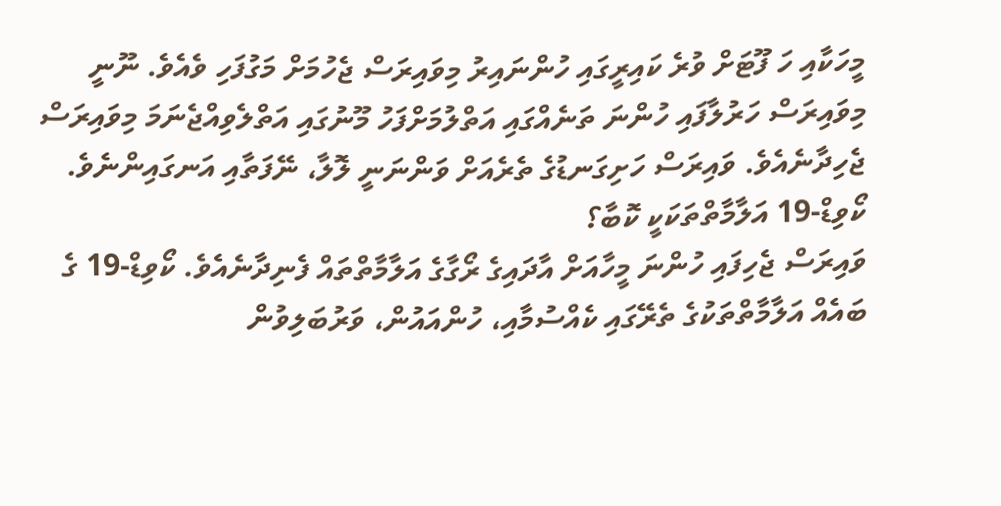މީހަކާއި ހަ ފޫޓަށް ވުރެ ކައިރީގައި ހުންނައިރު މިވައިރަސް ޖެހުމަށް މަގުފަހި ވެއެވެ. ނޫނީ މިވައިރަސް ހަރުލާފައި ހުންނަ ތަނެއްގައި އަތްލުމަށްފަހު މޫނުގައި އަތްލެވިއްޖެނަމަ މިވައިރަސް ޖެހިދާނެއެވެ. ވައިރަސް ހަށިގަނޑުގެ ތެރެއަށް ވަންނަނީ ލޮލާ، ނޭފަތާއި އަނގައިންނެވެ.
ކޯވިޑް-19 އަލާމާތްތަކަކީ ކޮބާ؟
ވައިރަސް ޖެހިފައި ހުންނަ މީހާއަށް އާދައިގެ ރޯގާގެ އަލާމާތްތައް ފެނިދާނެއެވެ. ކޯވިޑް-19 ގެ ބައެއް އަލާމާތްތަކުގެ ތެރޭގައި ކެއްސުމާއި، ހުންއައުން، ވަރުބަލިވުން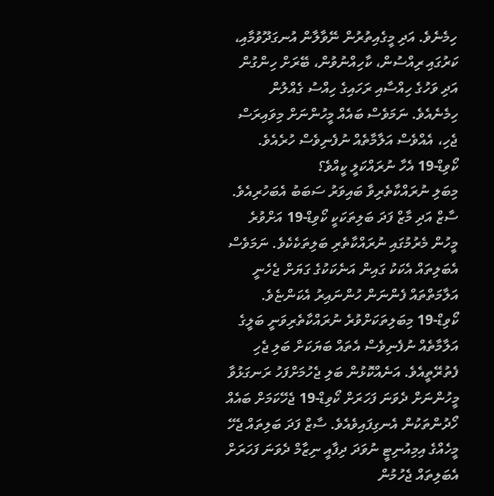ހިމެނެވެ. އަދި މީގެއިތުރުން ނޭވާލާން އުނގަދޫވުމާއި، ކަރުގައި ރިއްސުން، ކާހިއްނުވުން، ބޭރަށް ހިންގުން އަދި ވަހުގެ ހިއްސާއި ރަހައިގެ ހިއްސު ގެއްލުން ހިމެނެއެވެ. ނަމަވެސް ބައެއް މީހުންނަށް މިވައިރަސް ޖެހި، އެއްވެސް އަލާމާތެއް ނުފެނިވެސް ހުރެއެވެ.
ކޯވިޑް-19 އެހާ ނުރައްކަލީ ކީއްވެ؟
މިބަލި ނުރައްކާތެރިވާ ބައިވަރު ސަބަބު އެބަހުރިއެވެ. ސާޒް އަދި މާޒް ފަދަ ބަލިތަކަކީ ކޯވިޑް-19 އަށްވުރެ މީހުން މެރުމުގައި ނުރައްކާތެރި ބަލިތަކެކެވެ. ނަމަވެސް އެބަލިތައް އެކަކު ގައިން އަނެކަކުގެ ގަޔަށް ޖެހެނީ އަލާމަތްތައް ފެންނަން ހުންނައިރު އެކަންޏެވެ. ކޯވިޑް-19 މިބަލިތަކަށްވުރެ ނުރައްކާތެރިވަނީ ބަލީގެ އަލާމާތެއް ނުފެނިވެސް އެތައް ބަޔަކަށް ބަލި ޖެހި ފެތުރޭތީއެވެ. އަނެއްކޮޅުން ބަލި ޖެހުމަށްފަހު ރަނގަޅުވާ މީހުންނަށް ދެވަނަ ފަހަރަށް ކޯވިޑް-19 ޖެހޭކަމަށް ބައެއް ހޯދުންތަކުން އެނގިފައިވެއެވެ. ސާޒް ފަދަ ބަލިތައް ޖެހޭ މީހެއްގެ އިމިއުނިޓީ ނުވަދަ ދިފާއީ ނިޒާމް ދެވަނަ ފަހަރަށް އެބަލިތައް ޖެހުމުން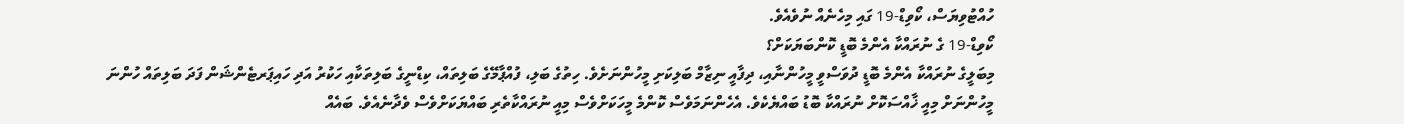ހުއްޓުވިޔަސް، ކޯވިޑް-19 ގައި މިހެނެއް ނުވެއެވެ.
ކޯވިޑް-19 ގެ ނުރައްކާ އެންމެ ބޮޑީ ކޮންބަޔަކަށް؟
މިބަލީގެ ނުރައްކާ އެންމެ ބޮޑީ ދުވަސްވީ މީހުންނާއި، ދިފާއީ ނިޒާމް ބަލިކަށި މީހުންނަށެވެ. ހިތުގެ ބަލި، ފުއްޕާމޭގެ ބަލިތައް، ކިޑްނީގެ ބަލިތަކާއި ހަކުރު އަދި ހައިޕަރޓެންޝަން ފަދަ ބަލިތައް ހުންނަ މީހުންނަށް މިއީ ޚާއްސަކޮށް ނުރައްކާ ބޮޑު ބައްޔެކެވެ. އެހެންނަމަވެސް ކޮންމެ މީހަކަށްވެސް މިއީ ނުރައްކާތެރި ބައްޔަކަށްވެސް ވެދާނެއެވެ. ބައެއް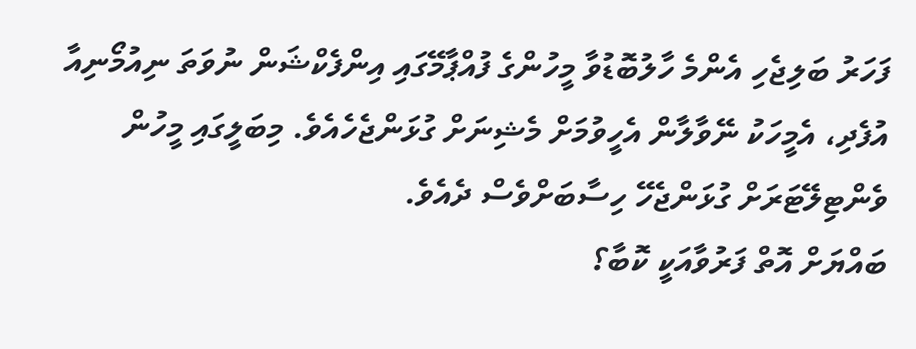ފަހަރު ބަލިޖެހި އެންމެ ހާލުބޮޑުވާ މީހުންގެ ފުއްޕާމޭގައި އިންފެކްޝަން ނުވަތަ ނިއުމޯނިއާ އުފެދި، އެމީހަކު ނޭވާލާން އެހީވުމަށް މެޝިނަށް ގުޅަންޖެހެއެވެ. މިބަލީގައި މީހުން ވެންޓިލޭޓަރަށް ގުޅަންޖެހޭ ހިސާބަށްވެސް ދެއެވެ.
ބައްޔަށް އޮތް ފަރުވާއަކީ ކޮބާ؟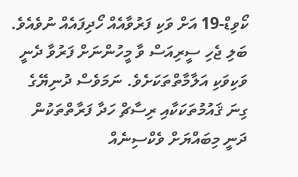ކޯވިޑް-19 އަށް ވަކި ފަރުވާއެއް ހޯދިފައެއް ނުވެއެވެ. ބަލި ޖެހި ސީރިއަސް ވާ މީހުންނަށް ފަރުވާ ދެނީ ވަކިވަކި އަލާމާތްތަކަށެވެ. ނަމަވެސް ދުނިޔޭގެ ގިނަ ޤައުމުތަކަކާއި ރިސާޗް ހަދާ ފަރާތްތަކުން ދަނީ މިބައްޔަށް ވެކްސިނެއް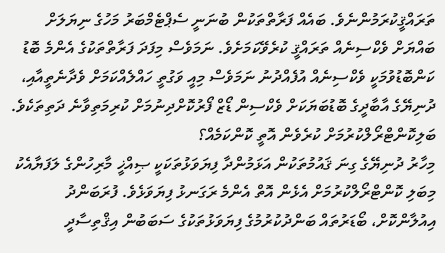ތަރައްޤީކުރަމުންނެވެ. ބައެއް ފަރާތްތަކުން ބުނަނީ ސެޕްޓެމްބަރު މަހުގެ ނިޔަލަށް ބައްޔަށް ވެކްސިނެއް ތަރައްޤީ ކުރެވޭކަމަށެވެ. ނަމަވެސް މިފަދަ ފަރާތްތަކުގެ އެންމެ ބޮޑު ކަންބޮޑުވުމަކީ ވެކްސިނެއް އުފެއްދުނު ނަމަވެސް މިއީ ވަގުތީ ހައްލެއްކަމަށް ވެދާނެތީއާއި، ދުނިޔޭގެ އާބާދީގެ ބޮޑުބަޔަކަށް ވެކްސިން ޑޯޒް ފޯރުކޮށްދިނުމަށް ކުރިމަތިވާނެ ދަތިތަކެވެ.
ބަލިކޮންޓްރޯލްކުރުމަށް ކުރެވެން އޮތީ ކޮންކަމެއް؟
މިހާރު ދުނިޔޭގެ ގިނަ ޤައުމުތަކުން އަޅަމުންދާ ފިޔަވަޅުތަކަކީ ޞިއްޚީ މާރިހުންގެ ލަފަޔާއެކު މިބަލި ކޮންޓްރޯލްކުރުމަށް އެޅެން އޮތް އެންމެ ރަގަނޅު ފިޔަވަޅެވެ. ފުރަބަންދު އިއުލާންކޮށް، ބޯޑަރުތައް ބަންދުކުރުމުގެ ފިޔަވަޅުތަކުގެ ސަބަބުން އިޤްތިސާދީ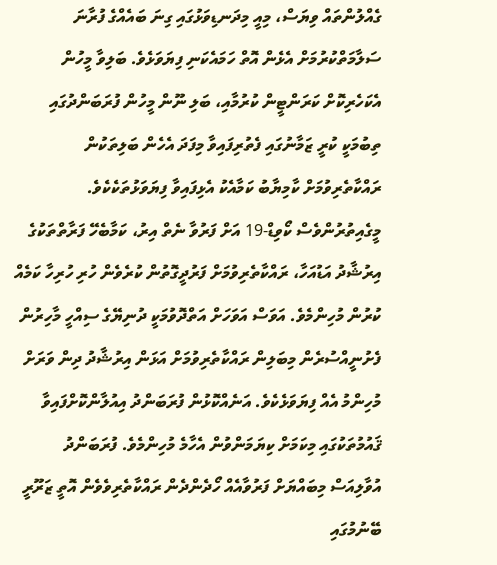ގެއްލުންތައް ވިޔަސް، މިއީ މިދަނޑިވަޅުގައި ގިނަ ބައެއްގެ ފުރާނަ ސަލާމަތްކުރުމަށް އެޅެން އޮތް ހަމައެކަނި ފިޔަވަޅެވެ. ބަލިވާ މީހުން އެކަހެރިކޮށް ކަރަންޓީން ކުރުމާއި، ބަލި ނޫން މީހުން ފުރަބަންދުގައި ތިބުމަކީ ކުރީ ޒަމާނުގައި ފެތުރިފައިވާ މިފަދަ އެހެން ބަލިތަކުން ރައްކާތެރިވުމަށް ކާމިޔާބު ކަމާއެކު އެޅިފައިވާ ފިޔަވަޅުތަކެކެވެ.
މީގެއިތުރުންވެސް ކޯވިޑް-19 އަށް ފަރުވާ ނެތް އިރު، ކަމާބެހޭ ފަރާތްތަކުގެ އިރުޝާދު އަޑުއަހާ، ރައްކާތެރިވުމަށް ފަރުދީގޮތުން ކުރެވެން ހުރި ހުރިހާ ކަމެއް ކުރުން މުހިންމެވެ. އަވަސް އަވަހަށް އަތްދޮވުމަކީ ދުނިޔޭގެ ސިއްހީ މާހިރުން ފެށުނީއްސުރެން މިބަލިން ރައްކާތެރިވުމަށް އަޅަން އިރުޝާދު ދިން ވަރަށް މުހިންމު އެއް ފިޔަވަޅެކެވެ. އަނެއްކޮޅުން ފުރަބަންދު އިއުލާންކޮށްފައިވާ ޤައުމުތަކުގައި މިކަމަށް ކިޔަމަންވުން އެހާމެ މުހިންމެވެ. ފުރަބަންދު އުވާލިއަސް މިބައްޔަށް ފަރުވާއެއް ހޯދެންދެން ރައްކާތެރިވެވެން އޮތީ ޒަރޫރީ ބޭނުމުގައި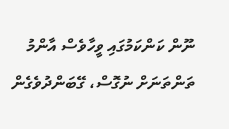ނޫން ކަންކަމުގައި ވީހާވެސް އާންމު ތަންތަނަށް ނުގޮސް، ގޭބަންދުވެގެން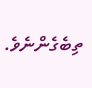ތިބެގެންނެވެ.